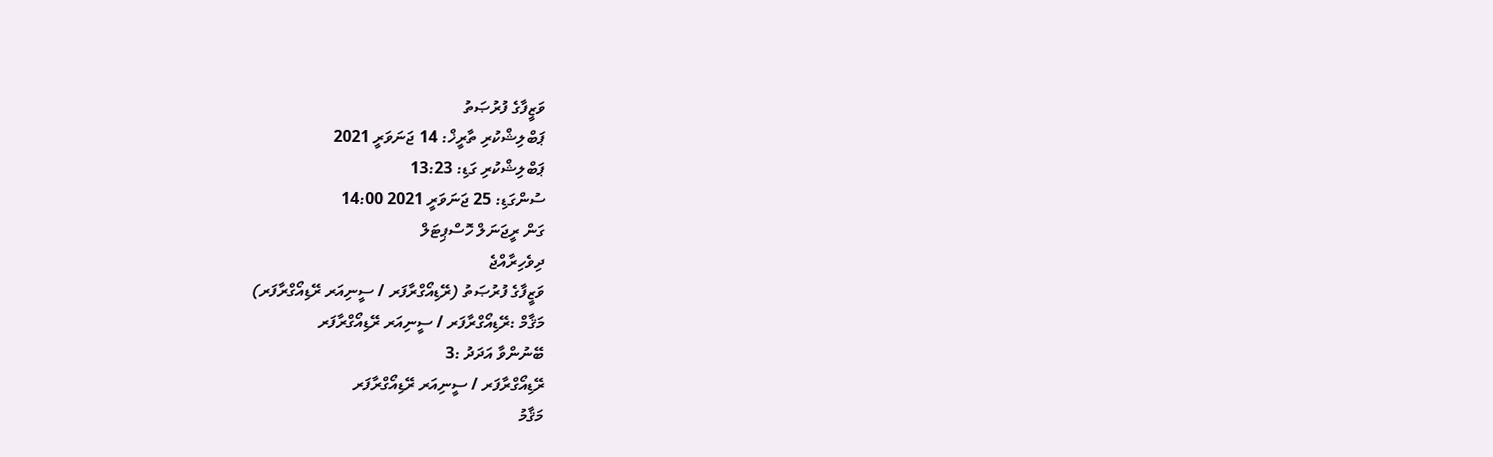ވަޒީފާގެ ފުރުޞަތު
ޕަބްލިޝްކުރި ތާރީޚް: 14 ޖަނަވަރީ 2021
ޕަބްލިޝްކުރި ގަޑި: 13:23
ސުންގަޑި: 25 ޖަނަވަރީ 2021 14:00
ގަން ރީޖަނަލް ހޮސްޕިޓަލް
ދިވެހިރާއްޖެ
ވަޒީފާގެ ފުރުޞަތު (ރޭޑިއޯގްރާފަރ / ސީނިއަރ ރޭޑިއޯގްރާފަރ)
މަޤާމް :ރޭޑިއޯގްރާފަރ / ސީނިއަރ ރޭޑިއޯގްރާފަރ
ބޭނުންވާ އަދަދު :3
ރޭޑިއޯގްރާފަރ / ސީނިއަރ ރޭޑިއޯގްރާފަރ
މަޤާމު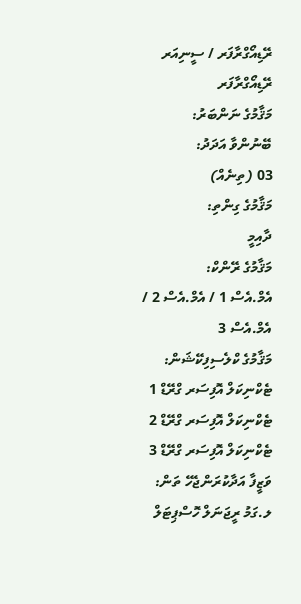ރޭޑިއޯގްރާފަރ / ސީނިއަރ ރޭޑިއޯގްރާފަރ
މަޤާމުގެ ނަންބަރު:
ބޭނުންވާ އަދަދު:
03 (ތިނެއް)
މަޤާމުގެ ގިންތި:
ދާއިމީ
މަޤާމުގެ ރޭންކް:
އެމް.އެސް 1 / އެމް.އެސް 2 / އެމް.އެސް 3
މަޤާމުގެ ކްލެސިފިކޭޝަން:
ޓެކްނިކަލް އޮފިސަރ ގްރޭޑް 1
ޓެކްނިކަލް އޮފިސަރ ގްރޭޑް 2
ޓެކްނިކަލް އޮފިސަރ ގްރޭޑް 3
ވަޒީފާ އަދާކުރަންޖެހޭ ތަން:
ލ.ގަމު ރީޖަނަލް ހޮސްޕިޓަލް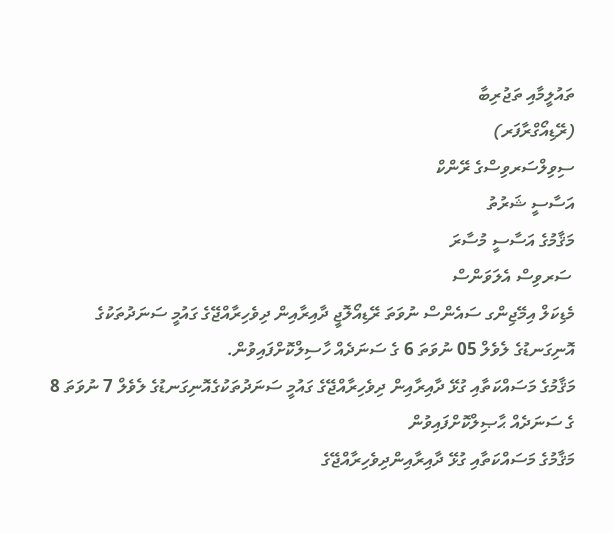ތައުލީމާއި ތަޖުރިބާ
(ރޭޑިއޯގްރާފަރ)
ސިވިލްސަރވިސްގެ ރޭންކް
އަސާސީ ޝަރުތު
މަޤާމުގެ އަސާސީ މުސާރަ
 ސަރވިސް އެލަވަންސް
މެޑިކަލް އިމޭޖިންގ ސައެންސް ނުވަތަ ރޭޑިއޯލޮޖީ ދާއިރާއިން ދިވެހިރާއްޖޭގެ ގައުމީ ސަނަދުތަކުގެ އޮނިގަނޑުގެ ލެވެލް 05 ނުވަތަ 6 ގެ ސަނަދެއް ހާސިލްކޮށްފައިވުން.
މަޤާމުގެ މަސައްކަތާއި ގުޅޭ ދާއިރާއިން ދިވެހިރާއްޖޭގެ ގައުމީ ސަނަދުތަކުގެއޮނިގަނޑުގެ ލެވެލް 7 ނުވަތަ 8 ގެ ސަނަދެއް ޙާޞިލްކޮށްފައިވުން
މަޤާމުގެ މަސައްކަތާއި ގުޅޭ ދާއިރާއިންދިވެހިރާއްޖޭގެ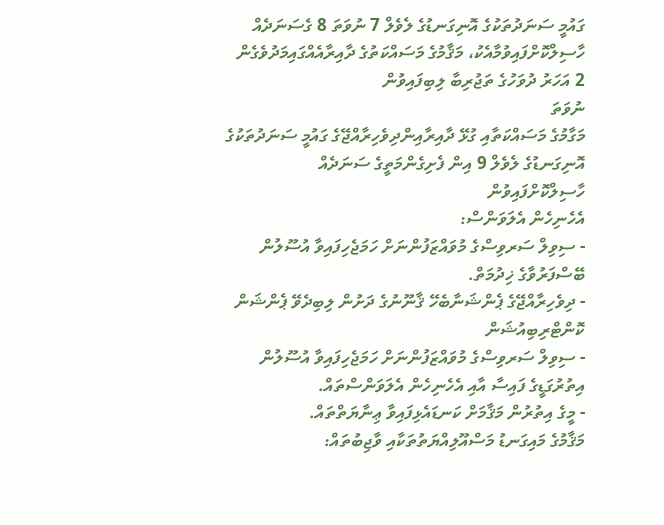ގައުމީ ސަނަދުތަކުގެ އޮނިގަނޑުގެ ލެވެލް 7 ނުވަތަ 8 ގެސަނަދެއް ހާސިލްކޮށްފައިވުމާއެކު، މަޤާމުގެ މަސައްކަތުގެ ދާއިރާއެއްގައިމަދުވެގެން 2 އަހަރު ދުވަހުގެ ތަޖުރިބާ ލިބިފައިވުން
ނުވަތަ
މަގާމުގެ މަސައްކަތާއި ގުޅޭ ދާއިރާއިންދިވެހިރާއްޖޭގެ ގައުމީ ސަނަދުތަކުގެ އޮނިގަނޑުގެ ލެވެލް 9 އިން ފެށިގެންމަތީގެ ސަނަދެއް ހާސިލްކޮށްފައިވުން
އެހެނިހެން އެލަވަންސް:
- ސިވިލް ސަރވިސްގެ މުވައްޒަފުންނަށް ހަމަޖެހިފައިވާ އުސޫލުން ބޭސްފަރުވާގެ ޚިދުމަތް.
- ދިވެހިރާއްޖޭގެ ޕެންޝަނާބެހޭ ޤާނޫނުގެ ދަށުން ލިބިދެވޭ ޕެންޝަން ކޮންޓްރިބިއުޝަން
- ސިވިލް ސަރވިސްގެ މުވައްޒަފުންނަށް ހަމަޖެހިފައިވާ އުސޫލުން އިތުރުގަޑީގެ ފައިސާ އާއި އެހެނިހެން އެލަވަންސްތައް.
- މީގެ އިތުރުން މަޤާމަށް ކަނޑައެޅިފައިވާ ޢިނާޔަތްތައް.
މަޤާމުގެ މައިގަނޑު މަސްއޫލިއްޔަތުތަކާއި ވާޖިބުތައް: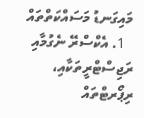މައިގަނޑު މަސައްކަތްތައް
  1. އެކްސްރޭ ނެގުމާއި ރަޖިސްޓްރީތަކާއި، ރިޕޯރޓްތައް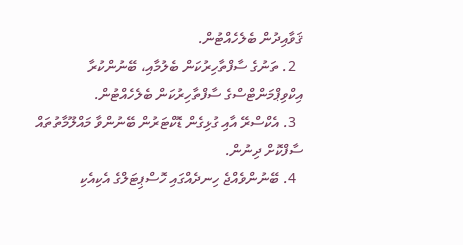ޤަވާއިދުން ބެލެހެއްޓުން.
  2. ތަނުގެ ސާފްތާހިރުކަން ބެލުމާއި، ބޭނުންކުރާ އިކްވިޕްމަންޓްސްގެ ސާފްތާހިރުކަން ބެލެހެއްޓުން.
  3. އެކްސްރޭ އާއި ގުޅިގެން ޑޮކްޓަރުން ބޭނުންވާ މައްލޫމާތުތައް ސާފްކޮށް ދިނުން.
  4. ބޭނުންވެއްޖެ ހިނދެއްގައި ހޮސްޕިޓަލްގެ އެކިއެކި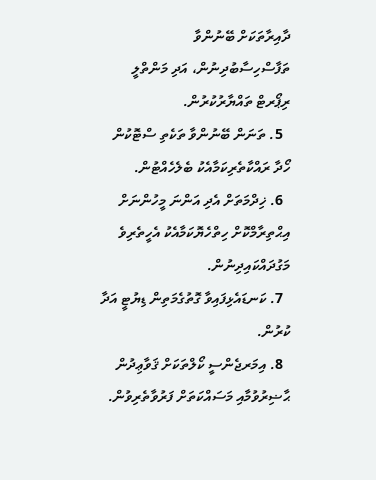ދާއިރާތަކަށް ބޭނުންވާ ތަފާސްހިސާބުދިނުން، އަދި މަންތްލީ ރިޕޯރޓް ތައްޔާރުކުރުން.
  5. ތަނަން ބޭނުންވާ ތަކެތި ސްޓޮކުން ހޯދާ ރައްކާތެރިކަމާއެކު ބެލެހެއްޓުން.
  6. ޚިދްމަތަށް އެދި އަންނަ މީހުންނަށް އިޙްތިރާމްކޮށް ހިތްހެޔޮކަމާއެކު އެހީތެރިވެ މަގުދައްކައިދިނުން.
  7. ކަނޑައެޅިފައިވާ ގޮތުގެމަތިން ޑިޔުޓީ އަދާ ކުރުން.
  8. އިމަރޖެންސީ ކޯލްތަކަށް ޤަވާޢިދުން ޙާޟިރުވުމާއި މަސައްކަތަށް ފަރުވާތެރިވުން.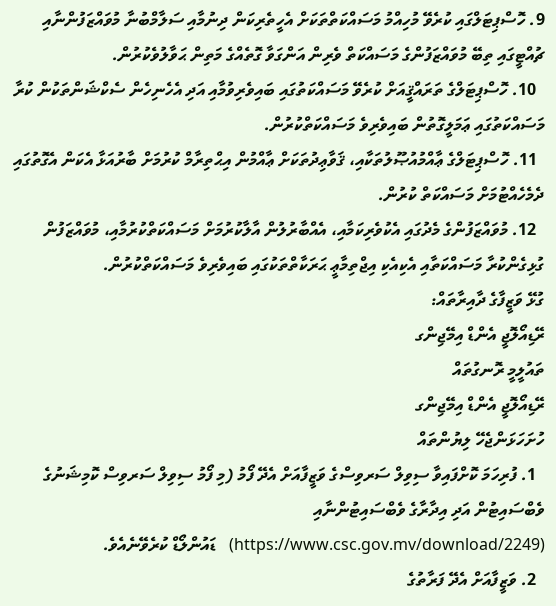9. ހޮސްޕިޓަލްގައި ކުރެވޭ މުހިއްމު މަސައްކަތްތަކަށް އެހީތެރިކަން ދިނުމާއި ސަލާމްބުނާ މުވައްޒަފުންނާއި ޗުއްޓީގައި ތިބޭ މުވައްޒަފުންގެ މަސައްކަތް ވެރިން އަންގަވާ ގޮތެއްގެ މަތިން ޙަވާލުވެކުރުން.
  10. ހޮސްޕިޓަލްގެ ތަރައްޤީއަށް ކުރެވޭ މަސައްކަތުގައި ބައިވެރިވުމާއި އަދި އެހެނިހެން ސެކްޝަންތަކުން ކުރާ މަސައްކަތުގައި ޢަމަލީގޮތުން ބައިވެރިވެ މަސައްކަތްކުރުން.
  11. ހޮސްޕިޓަލްގެ ޢާއްމުއުޞޫލުތަކާއި، ޤަވާޢިދުތަކަށް ޢާއްމުން އިޙްތިރާމް ކުރުމަށް ބާރުއަޅާ އެކަން އެގޮތުގައި ދެމެހެއްޓުމަށް މަސައްކަތް ކުރުން.
  12. މުވައްޒަފުންގެ މެދުގައި އެކުވެރިކަމާއި، އެއްބާރުލުން އާލާކުރުމަށް މަސައްކަތްކުރުމާއި، މުވައްޒަފުން ގުޅިގެންކުރާ މަސައްކަތާއި އެކިއެކި އިޖްތިމާޢީ ޙަރަކާތްތަކުގައި ބައިވެރިވެ މަސައްކަތްކުރުން.
ގުޅޭ ވަޒީފާގެ ދާއިރާތައް:
ރޭޑިއޯލޮޖީ އެންޑް އިމޭޖިންގ
ތައުލީމީ ރޮނގުތައް
ރޭޑިއޯލޮޖީ އެންޑް އިމޭޖިންގ
ހުށަހަޅަންޖެހޭ ލިޔުންތައް
  1. ފުރިހަމަ ކޮށްފައިވާ ސިވިލް ސަރވިސްގެ ވަޒީފާއަށް އެދޭ ފޯމު (މި ފޯމު ސިވިލް ސަރވިސް ކޮމިޝަނުގެ ވެބްސައިޓުން އަދި އިދާރާގެ ވެބްސައިޓުންނާއި (https://www.csc.gov.mv/download/2249)   ޑައުންލޯޑް ކުރެވޭނެއެވެ.
  2. ވަޒީފާއަށް އެދޭ ފަރާތުގެ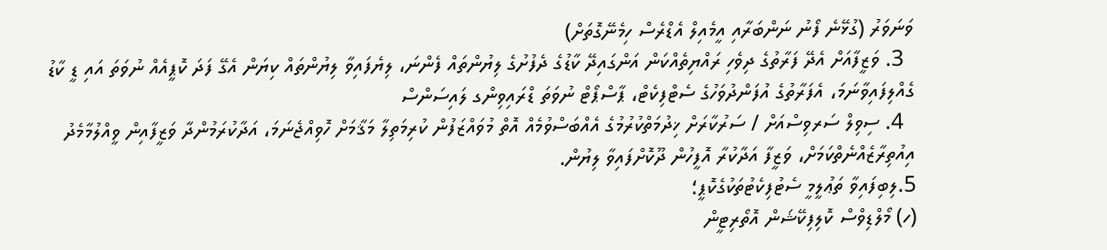ވަނަވަރު (ގުޅޭނެ ފޯނު ނަންބަރާއި އީމެއިލް އެޑްރެސް ހިމެނޭގޮތަށް)
  3. ވަޒީފާއަށް އެދޭ ފަރާތުގެ ދިވެހި ރައްޔިތެއްކަން އަންގައިދޭ ކާޑުގެ ދެފުށުގެ ލިޔުންތައް ފެންނަ، ލިޔެފައިވާ ލިޔުންތައް ކިޔަން އެގޭ ފަދަ ކޮޕީއެއް ނުވަތަ އައި ޑީ ކާޑު ގެއްލިފައިވާނަމަ، އެފަރާތުގެ އުފަންދުވަހުގެ ސެޓްފިކެޓް، ޕާސްޕޯޓް ނުވަތަ ޑްރައިވިންގ ލައިސަންސް
  4. ސިވިލް ސަރވިސްއަށް / ސަރުކާރަށް ޚިދުމަތްކުރުމުގެ އެއްބަސްވުމެއް އޮތް މުވައްޒަފުން ކުރިމަތިލާ މަޤާމަށް ހޮވިއްޖެނަމަ، އަދާކުރަމުންދާ ވަޒީފާއިން ވީއްލުމާމެދު އިއުތިރާޒެއްނެތްކަމަށް، ވަޒީފާ އަދާކުރާ އޮފީހުން ދޫކޮށްފައިވާ ލިޔުން.
5.ލިބިފައިވާ ތަޢުލީމީ ސެޓުފިކެޓުތަކުގެކޮޕީ؛
(ހ) މޯލްޑިވްސް ކޮލިފިކޭޝަން އޮތޯރިޓީން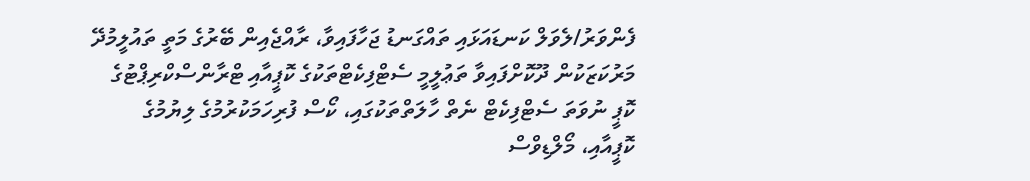ފެންވަރު/ލެވަލް ކަނޑައަޅައި ތައްގަނޑު ޖަހާފައިވާ، ރާއްޖެއިން ބޭރުގެ މަތީ ތައުލީމުދޭ މަރުކަޒަކުން ދޫކޮށްފައިވާ ތަޢުލީމީ ސެޓްފިކެޓްތަކުގެ ކޮޕީއާއި ޓްރާންސްކްރިޕްޓުގެ ކޮޕީ ނުވަތަ ސެޓްފިކެޓް ނެތް ހާލަތްތަކުގައި، ކޯސް ފުރިހަމަކުރުމުގެ ލިޔުމުގެ ކޮޕީއާއި، މޯލްޑިވްސް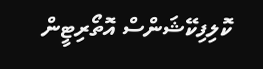ކޮލިފިކޭޝަންސް އޮތޯރިޓީން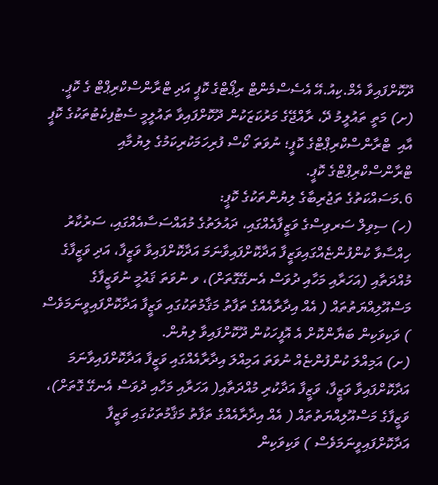ދޫކޮށްފައިވާ އެމް.ކިއު.އޭ އެސެސްމެންޓް ރިޕޯޓްގެ ކޮޕީ އަދި ޓްރާންސްކްރިޕްޓް ގެ ކޮޕީ.
(ށ) މަތީ ތައުލީމު ދޭ، ރާއްޖޭގެ މަރުކަޒަކުން ދޫކޮށްފައިވާ ތައުލީމީ ސެޓުފިކެޓުތަކުގެ ކޮޕީ އާއި  ޓްރާންސްކްރިޕްޓްގެ ކޮޕީ؛ ނުވަތަ ކޯސް ފުރިހަމަކުރިކަމުގެ ލިޔުމާއި ޓްރާންސްކްރިޕްޓްގެ ކޮޕީ.
6.މަސައްކަތުގެ ތަޖުރިބާގެ ލިޔުންތަކުގެ ކޮޕީ:
(ހ) ސިވިލް ސަރވިސްގެ ވަޒީފާއެއްގައި، ދައުލަތުގެ މުއައްސަސާއެއްގައި، ސަރުކާރު ހިއްސާވާ ކުންފުންޏެއްގައިވަޒީފާ އަދާކޮށްފައިވާނަމަ އަދާކޮށްފައިވާ ވަޒީފާ، އަދި ވަޒީފާގެ މުއްދަތާއި (އަހަރާއި މަހާއި ދުވަސް އެނގޭގޮތަށް)، ވ ނުވަތަ ޤައުމީ ނުވަޒީފާގެ މަސްއޫލިއްޔަތުތައް ( އެއް އިދާރާއެއްގެ ތަފާތު މަޤާމުތަކުގައި ވަޒީފާ އަދާކޮށްފައިވީނަމަވެސް ) ވަކިވަކިން ބަޔާންކޮށް އެ އޮފީހަކުން ދޫކޮށްފައިވާ ލިޔުން.
(ށ) އަމިއްލަ ކުންފުންޏެއް ނުވަތަ އަމިއްލަ އިދާރާއެއްގައި ވަޒީފާ އަދާކޮށްފައިވާނަމަ އަދާކޮށްފައިވާ ވަޒީފާ، ވަޒީފާ އަދާކުރި މުއްދަތާއި( އަހަރާއި މަހާއި ދުވަސް އެނގޭ ގޮތަށް)، ވަޒީފާގެ މަސްއޫލިއްޔަތުތައް ( އެއް އިދާރާއެއްގެ ތަފާތު މަޤާމުތަކުގައި ވަޒީފާ އަދާކޮށްފައިވީނަމަވެސް ) ވަކިވަކިން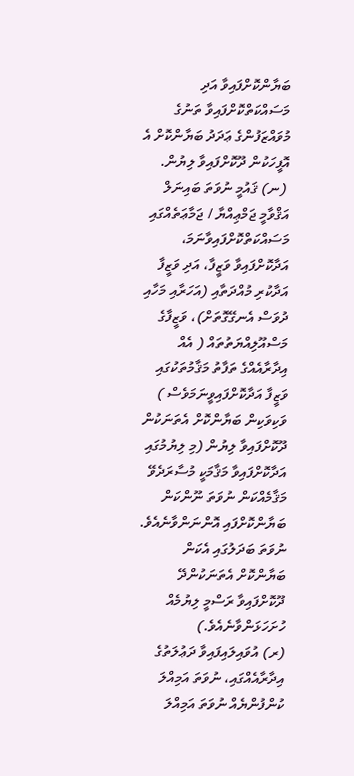ބަޔާންކޮށްފައިވާ އަދި މަސައްކަތްކޮށްފައިވާ ތަނުގެ މުވައްޒަފުންގެ ޢަދަދު ބަޔާންކޮށް އެ އޮފީހަކުން ދޫކޮށްފައިވާ ލިޔުން.
 (ނ) ޤައުމީ ނުވަތަ ބައިނަލް އަޤްވާމީ ޖަމްޢިއްޔާ / ޖަމާޢަތެއްގައި މަސައްކަތްކޮށްފައިވާނަމަ، އަދާކޮށްފައިވާ ވަޒީފާ، އަދި ވަޒީފާ އަދާކުރި މުއްދަތާއި (އަހަރާއި މަހާއި ދުވަސް އެނގޭގޮތަށް)، ވަޒީފާގެ މަސްއޫލިއްޔަތުތައް ( އެއް އިދާރާއެއްގެ ތަފާތު މަޤާމުތަކުގައި ވަޒީފާ އަދާކޮށްފައިވީނަމަވެސް ) ވަކިވަކިން ބަޔާންކޮށް އެތަނަކުން ދޫކޮށްފައިވާ ލިޔުން (މި ލިޔުމުގައި އަދާކޮށްފައިވާ މަޤާމަކީ މުސާރަދެވޭ މަޤާމެއްކަން ނުވަތަ ނޫންކަން ބަޔާންކޮށްފައި އޮންނަންވާނެއެވެ. ނުވަތަ ބަދަލުގައި އެކަން ބަޔާންކޮށް އެތަނަކުންދޭ ދޫކޮށްފައިވާ ރަސްމީ ލިޔުމެއް ހުށަހަޅަންވާނެއެވެ.)
(ރ) އުވައިލައިފައިވާ ދަޢުލަތުގެ އިދާރާއެއްގައި، ނުވަތަ އަމިއްލަ ކުންފުންޔެއް ނުވަތަ އަމިއްލަ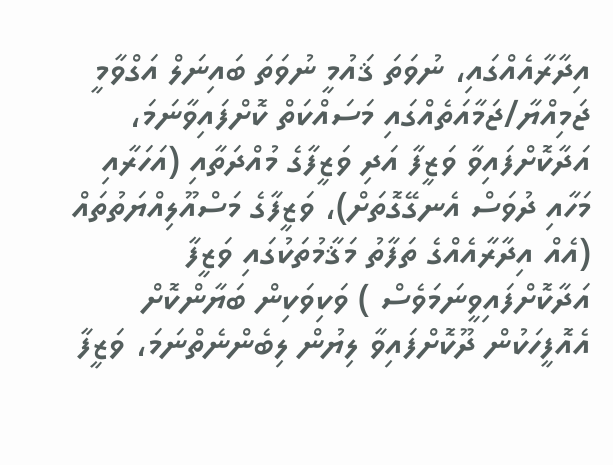އިދާރާއެއްގައި، ނުވަތަ ޤައުމީ ނުވަތަ ބައިނަލް އަގްވާމީ ޖަމިއްޔާ/ޖަމާއަތެއްގައި މަސައްކަތް ކޮށްފައިވާނަމަ، އަދާކޮށްފައިވާ ވަޒީފާ އަދި ވަޒީފާގެ މުއްދަތާއި (އަހަރާއި މަހާއި ދުވަސް އެނގޭގޮތަށް)، ވަޒީފާގެ މަސްއޫލިއްޔަތުތައް (އެއް އިދާރާއެއްގެ ތަފާތު މަޤާމުތަކުގައި ވަޒީފާ އަދާކޮށްފައިވީނަމަވެސް ) ވަކިވަކިން ބަޔާންކޮށް އެއޮފީހަކުން ދޫކޮށްފައިވާ ލިޔުން ލިބެންނެތްނަމަ، ވަޒީފާ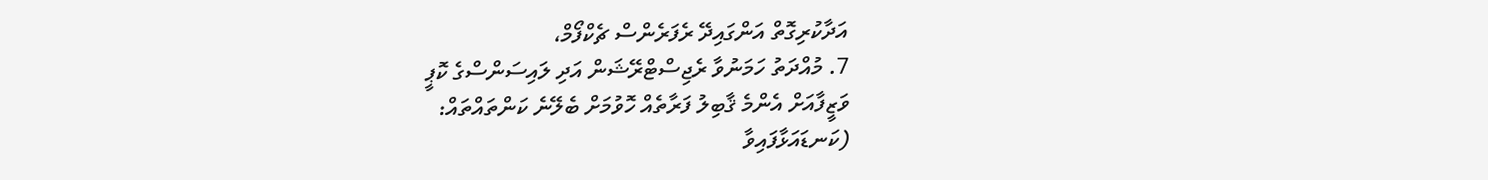އަދާކުރިގޮތް އަންގައިދޭ ރެފަރެންސް ޗެކްފޯމް،
7. މުއްދަތު ހަމަނުވާ ރެޖިސްޓްރޭޝަން އަދި ލައިސަންސްގެ ކޮޕީ
ވަޒީފާއަށް އެންމެ ޤާބިލު ފަރާތެއް ހޮވުމަށް ބެލޭނެ ކަންތައްތައް:
(ކަނޑައަޅާފައިވާ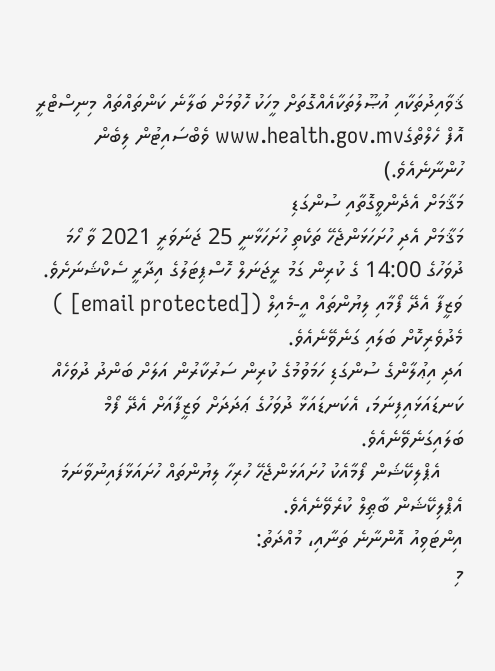ޤަވާއިދުތަކާއި އުޞޫލުތަކާއެއްގޮތަށް މީހަކު ހޮވުމަށް ބަލާނެ ކަންތައްތައް މިނިސްޓްރީ އޮފް ހެލްތްގެwww.health.gov.mv ވެބްސައިޓުން ލިބެން ހުންނާނެއެވެ.)
މަޤާމަށް އެދެންވީގޮތާއި ސުންގަޑި
މަޤާމަށް އެދި ހުށަހަޅަންޖެހޭ ތަކެތި ހުށަހަޅާނީ 25 ޖަނަވަރީ 2021 ވާ ހޯމަ ދުވަހުގެ 14:00 ގެ ކުރިން ގަމު ރީޖަނަލް ހޮސްޕިޓަލުގެ އިދާރީ ސެކްޝަނަށެވެ. ވަޒީފާ އެދޭ ފޯމާއި ލިޔުންތައް އީ-މެއިލް ([email protected] ) މެދުވެރިކޮށް ބަލައި ގަނެވޭނެއެވެ.
އަދި އިޢުލާންގެ ސުންގަޑި ހަމަވުމުގެ ކުރިން ސަރުކާރުން އަލަށް ބަންދު ދުވަހެއް ކަނޑައަޅައިފިނަމަ، އެކަނޑައަޅާ ދުވަހުގެ ޢަދަދަށް ވަޒީފާއަށް އެދޭ ފޯމް ބަލައިގަނެވޭނެއެވެ.
    އެޕްލިކޭޝަން ފޯމާއެކު ހުށައަޅަންޖެހޭ ހުރިހާ ލިޔުންތައް ހުށައަޅާފައިނުވާނަމަ އެޕްލިކޭޝަން ބާޠިލް ކުރެވޭނެއެވެ.
އިންޓަވިއު އޮންނާނެ ތަނާއި، މުއްދަތު:
މި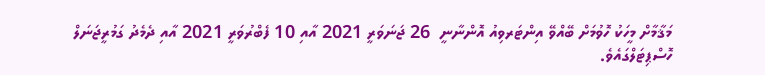މަޤާމާށް މީހަކު ހޮވުމަށް ބޭއްވޭ އިންޓަރވިއު އޮންނާނީ  26 ޖަނަވަރީ 2021 އާއި 10 ފެބްރުވަރީ 2021 އާއި ދެމެދު ގަމުރީޖަނަލް ހޮސްޕިޓަލްގައެވެ.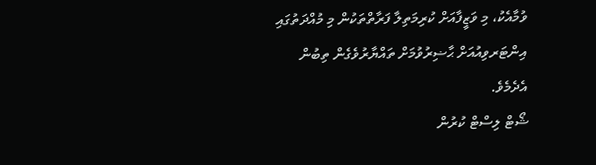ވުމާއެކު، މި ވަޒީފާއަށް ކުރިމަތިލާ ފަރާތްތަކުން މި މުއްދަތުގައި އިންޓަރވިއުއަށް ޙާޟިރުވުމަށް ތައްޔާރުވެގެން ތިބުން އެދެމެވެ.
ޝޯޓް ލިސްޓް ކުރުން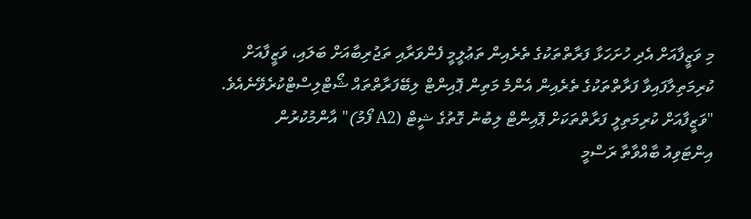މި ވަޒީފާއަށް އެދި ހުށަހަޅާ ފަރާތްތަކުގެ ތެރެއިން ތަޢުލީމީ ފެންވަރާއި ތަޖުރިބާއަށް ބަލައި، ވަޒީފާއަށް ކުރިމަތިލާފައިވާ ފަރާތްތަކުގެ ތެރެއިން އެންމެ މަތިން ޕޮއިންޓް ލިބޭފަރާތްތައް ޝޯޓްލިސްޓްކުރެވޭނެއެވެ.
"ވަޒީފާއަށް ކުރިމަތިލީ ފަރާތްތަކަށް ޕޮއިންޓް ލިބުނު ގޮތުގެ ޝީޓް (A2 ފޯމު)" އާންމުކުރުން
އިންޓަވިއު ބާއްވާތާ ރަސްމީ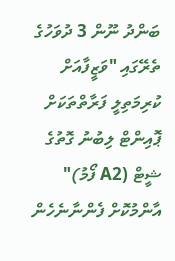ބަންދު ނޫން 3 ދުވަހުގެ ތެރޭގައި "ވަޒީފާއަށް ކުރިމަތިލީ ފަރާތްތަކަށް ޕޮއިންޓް ލިބުނު ގޮތުގެ ޝީޓް (A2 ފޯމު)" އާންމުކޮށް ފެންނާނެހެން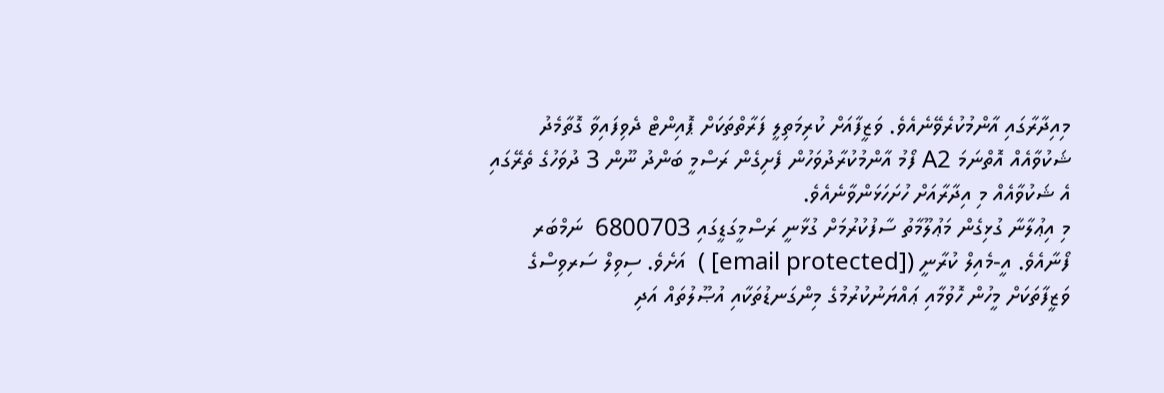މިއިދާރާގައި އާންމުކުރެވޭނެއެވެ. ވަޒީފާއަށް ކުރިމަތިލީ ފަރާތްތަކަށް ޕޮއިންޓް ދެވިފައިވާ ގޮތާމެދު ޝަކުވާއެއް އޮތްނަމަ A2 ފޯމު އާންމުކުރާދުވަހުން ފެށިގެން ރަސްމީ ބަންދު ނޫން 3 ދުވަހުގެ ތެރޭގައި އެ ޝަކުވާއެއް މި އިދާރާއަށް ހުށަހަޅަންވާނެއެވެ.
މި އިޢުލާނާ ގުޅިގެން މަޢުލޫމާތު ސާފުކުރުމަށް ގުޅާނީ ރަސްމީގަޑީގައި 6800703  ނަމްބަރ ފޯނާއެވެ. އީ-މެއިލް ކުރާނީ ([email protected] )  އަށެވެ. ސިވިލް ސަރވިސްގެ ވަޒީފާތަކަށް މީހުން ހޮވުމާއި ޢައްޔަނުކުރުމުގެ މިންގަނޑުތަކާއި އުޞޫލުތައް އަދި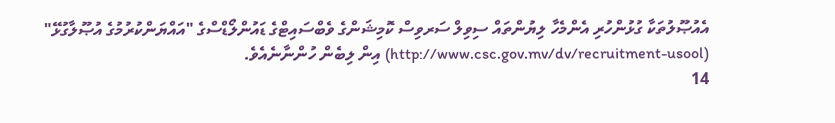އެއުޞޫލުތަކާ ގުޅުންހުރި އެންމެހާ ލިޔުންތައް ސިވިލް ސަރވިސް ކޮމިޝަންގެ ވެބްސައިޓްގެ ޑައުންލޯޑްސްގެ "އައްޔަންކުރުމުގެ އުޞޫލާގުޅޭ" (http://www.csc.gov.mv/dv/recruitment-usool) އިން ލިބެން ހުންނާނެއެވެ.
14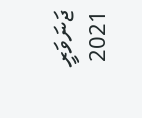ޖަނަވަރީ 2021